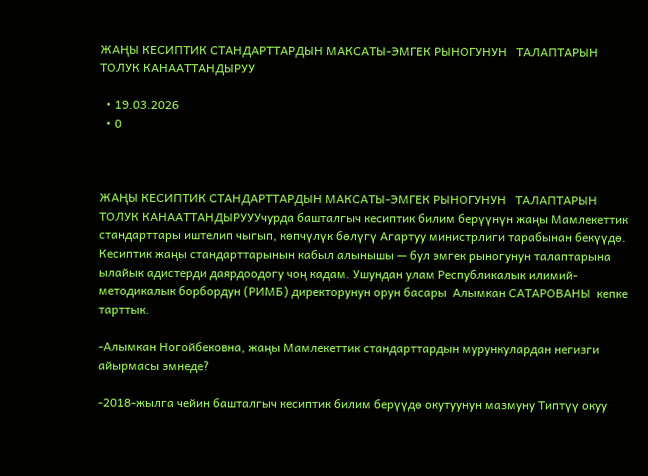ЖАҢЫ КЕСИПТИК СТАНДАРТТАРДЫН МАКСАТЫ-ЭМГЕК РЫНОГУНУН   ТАЛАПТАРЫН ТОЛУК КАНААТТАНДЫРУУ

  • 19.03.2026
  • 0



ЖАҢЫ КЕСИПТИК СТАНДАРТТАРДЫН МАКСАТЫ-ЭМГЕК РЫНОГУНУН   ТАЛАПТАРЫН ТОЛУК КАНААТТАНДЫРУУУчурда башталгыч кесиптик билим берүүнүн жаңы Мамлекеттик стандарттары иштелип чыгып, көпчүлүк бөлүгү Агартуу министрлиги тарабынан бекүүдө.  Кесиптик жаңы стандарттарынын кабыл алынышы — бул эмгек рыногунун талаптарына ылайык адистерди даярдоодогу чоң кадам. Ушундан улам Республикалык илимий-методикалык борбордун (РИМБ) директорунун орун басары  Алымкан САТАРОВАНЫ  кепке тарттык.

-Алымкан Ногойбековна, жаңы Мамлекеттик стандарттардын мурункулардан негизги айырмасы эмнеде?

-2018-жылга чейин башталгыч кесиптик билим берүүдө окутуунун мазмуну Типтүү окуу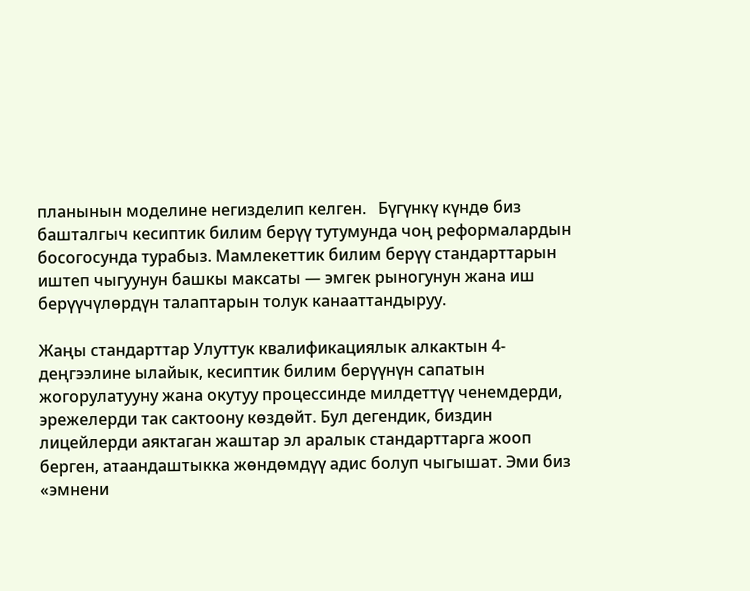планынын моделине негизделип келген.   Бүгүнкү күндө биз башталгыч кесиптик билим берүү тутумунда чоң реформалардын босогосунда турабыз. Мамлекеттик билим берүү стандарттарын иштеп чыгуунун башкы максаты — эмгек рыногунун жана иш берүүчүлөрдүн талаптарын толук канааттандыруу.

Жаңы стандарттар Улуттук квалификациялык алкактын 4- деңгээлине ылайык, кесиптик билим берүүнүн сапатын жогорулатууну жана окутуу процессинде милдеттүү ченемдерди, эрежелерди так сактоону көздөйт. Бул дегендик, биздин лицейлерди аяктаган жаштар эл аралык стандарттарга жооп берген, атаандаштыкка жөндөмдүү адис болуп чыгышат. Эми биз «эмнени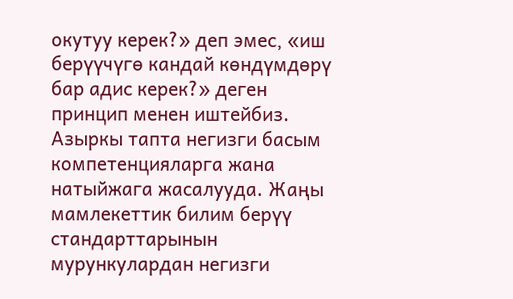окутуу керек?» деп эмес, «иш берүүчүгө кандай көндүмдөрү бар адис керек?» деген принцип менен иштейбиз. Азыркы тапта негизги басым компетенцияларга жана натыйжага жасалууда. Жаңы мамлекеттик билим берүү стандарттарынын мурункулардан негизги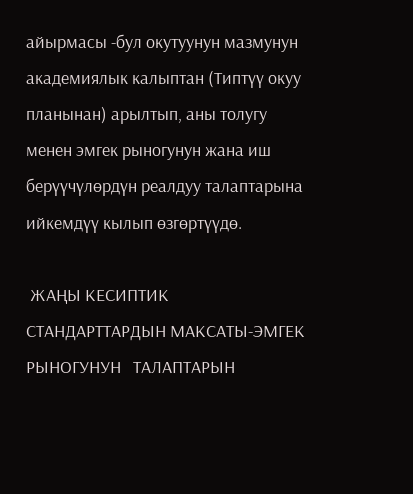айырмасы -бул окутуунун мазмунун академиялык калыптан (Типтүү окуу планынан) арылтып, аны толугу менен эмгек рыногунун жана иш берүүчүлөрдүн реалдуу талаптарына ийкемдүү кылып өзгөртүүдө.

 ЖАҢЫ КЕСИПТИК СТАНДАРТТАРДЫН МАКСАТЫ-ЭМГЕК РЫНОГУНУН   ТАЛАПТАРЫН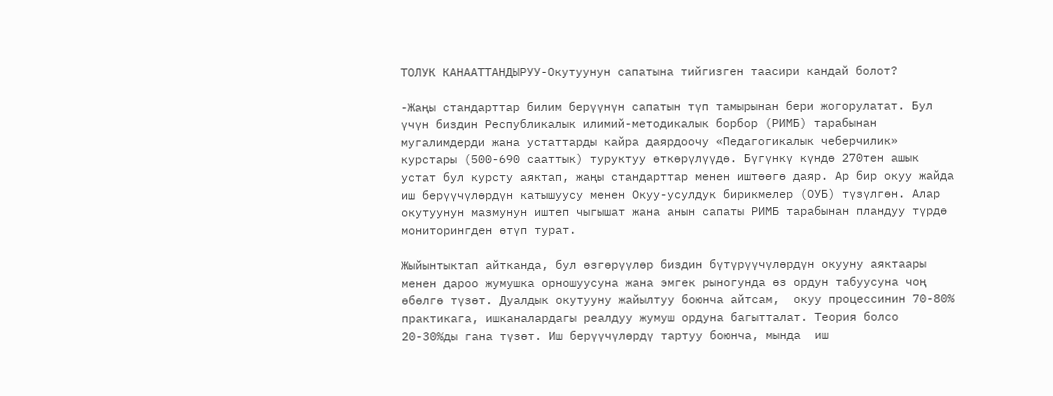ТОЛУК КАНААТТАНДЫРУУ-Окутуунун сапатына тийгизген таасири кандай болот?

-Жаңы стандарттар билим берүүнүн сапатын түп тамырынан бери жогорулатат. Бул үчүн биздин Республикалык илимий-методикалык борбор (РИМБ) тарабынан мугалимдерди жана устаттарды кайра даярдоочу «Педагогикалык чеберчилик» курстары (500-690 сааттык) туруктуу өткөрүлүүдө. Бүгүнкү күндө 270тен ашык устат бул курсту аяктап, жаңы стандарттар менен иштөөгө даяр. Ар бир окуу жайда иш берүүчүлөрдүн катышуусу менен Окуу-усулдук бирикмелер (ОУБ) түзүлгөн. Алар окутуунун мазмунун иштеп чыгышат жана анын сапаты РИМБ тарабынан пландуу түрдө мониторингден өтүп турат.

Жыйынтыктап айтканда, бул өзгөрүүлөр биздин бүтүрүүчүлөрдүн окууну аяктаары менен дароо жумушка орношуусуна жана эмгек рыногунда өз ордун табуусуна чоң өбөлгө түзөт. Дуалдык окутууну жайылтуу боюнча айтсам,  окуу процессинин 70-80% практикага, ишканалардагы реалдуу жумуш ордуна багытталат. Теория болсо 20-30%ды гана түзөт. Иш берүүчүлөрдү тартуу боюнча, мында  иш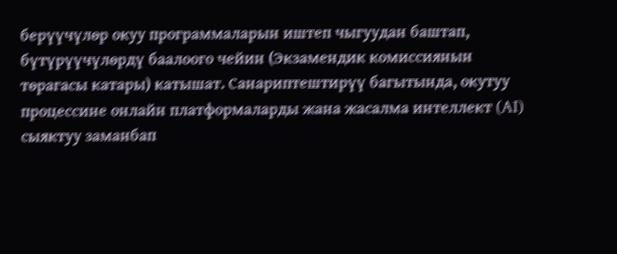берүүчүлөр окуу программаларын иштеп чыгуудан баштап, бүтүрүүчүлөрдү баалоого чейин (Экзамендик комиссиянын төрагасы катары) катышат. Санариптештирүү багытында, окутуу процессине онлайн платформаларды жана жасалма интеллект (AI) сыяктуу заманбап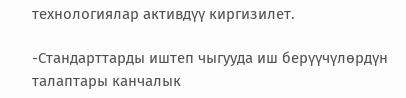технологиялар активдүү киргизилет.

-Стандарттарды иштеп чыгууда иш берүүчүлөрдүн талаптары канчалык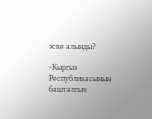эске алынды?

-Кыргыз Республикасынын башталгыч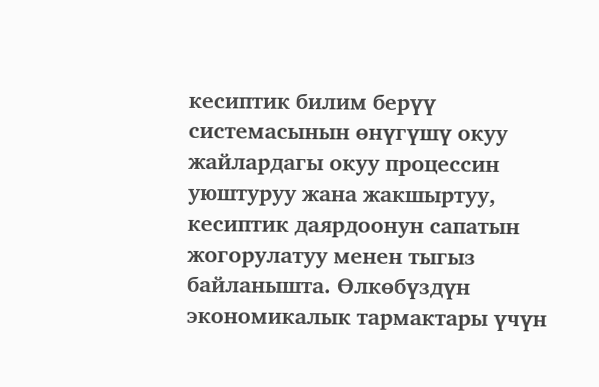кесиптик билим берүү системасынын өнүгүшү окуу жайлардагы окуу процессин уюштуруу жана жакшыртуу, кесиптик даярдоонун сапатын жогорулатуу менен тыгыз байланышта. Өлкөбүздүн экономикалык тармактары үчүн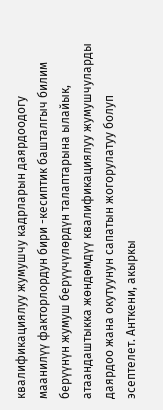квалификациялуу жумушчу кадрларын даярдоодогу маанилүү факторлордун бири -кесиптик башталгыч билим берүүнүн жумуш берүүчүлөрдүн талаптарына ылайык,  атаандаштыкка жөндөмдүү квалификациялуу жумушчуларды даярдоо жана окутуунун сапатын жогорулатуу болуп эсептелет. Анткени, акыркы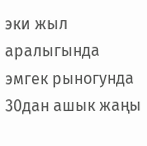эки жыл аралыгында эмгек рыногунда 30дан ашык жаңы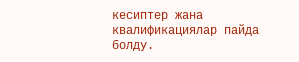кесиптер жана квалификациялар пайда болду.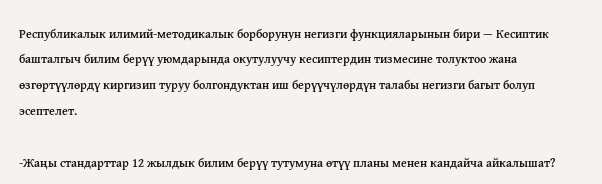Республикалык илимий-методикалык борборунун негизги функцияларынын бири — Кесиптик башталгыч билим берүү уюмдарында окутулуучу кесиптердин тизмесине толуктоо жана өзгөртүүлөрдү киргизип туруу болгондуктан иш берүүчүлөрдүн талабы негизги багыт болуп эсептелет.

-Жаңы стандарттар 12 жылдык билим берүү тутумуна өтүү планы менен кандайча айкалышат?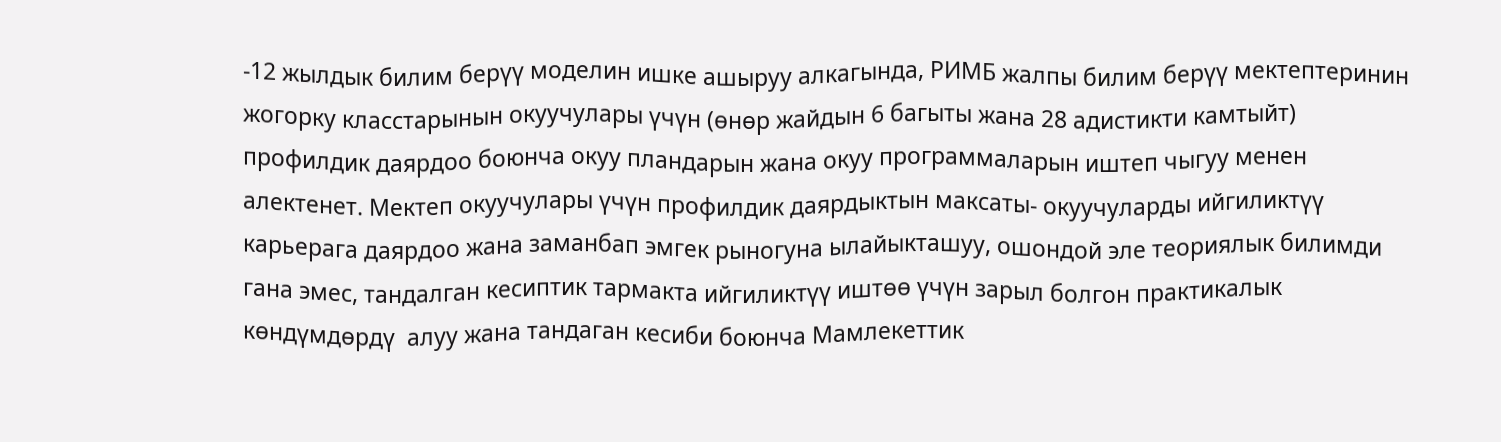-12 жылдык билим берүү моделин ишке ашыруу алкагында, РИМБ жалпы билим берүү мектептеринин жогорку класстарынын окуучулары үчүн (өнөр жайдын 6 багыты жана 28 адистикти камтыйт) профилдик даярдоо боюнча окуу пландарын жана окуу программаларын иштеп чыгуу менен алектенет. Мектеп окуучулары үчүн профилдик даярдыктын максаты- окуучуларды ийгиликтүү карьерага даярдоо жана заманбап эмгек рыногуна ылайыкташуу, ошондой эле теориялык билимди гана эмес, тандалган кесиптик тармакта ийгиликтүү иштөө үчүн зарыл болгон практикалык көндүмдөрдү  алуу жана тандаган кесиби боюнча Мамлекеттик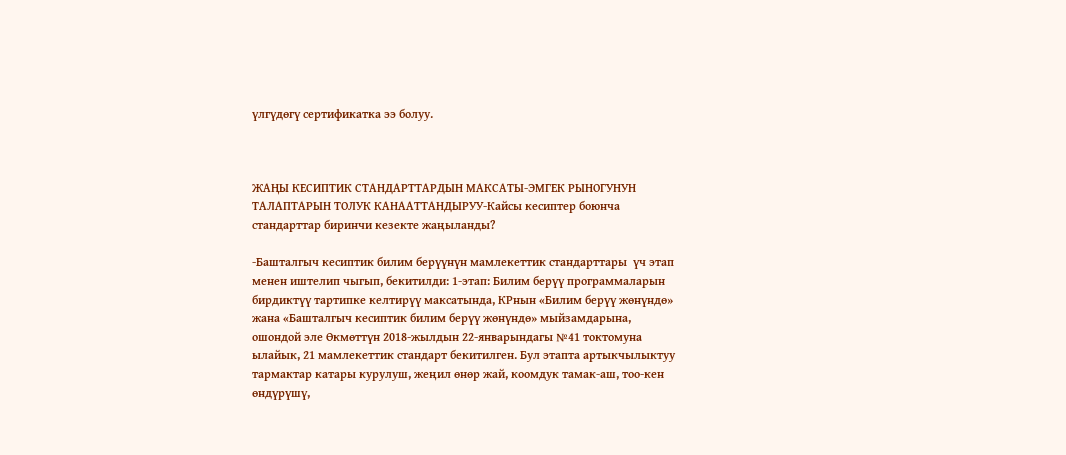үлгүдөгү сертификатка ээ болуу.



ЖАҢЫ КЕСИПТИК СТАНДАРТТАРДЫН МАКСАТЫ-ЭМГЕК РЫНОГУНУН   ТАЛАПТАРЫН ТОЛУК КАНААТТАНДЫРУУ-Кайсы кесиптер боюнча стандарттар биринчи кезекте жаңыланды?

-Башталгыч кесиптик билим берүүнүн мамлекеттик стандарттары  үч этап менен иштелип чыгып, бекитилди: 1-этап: Билим берүү программаларын бирдиктүү тартипке келтирүү максатында, КРнын «Билим берүү жөнүндө» жана «Башталгыч кесиптик билим берүү жөнүндө» мыйзамдарына, ошондой эле Өкмөттүн 2018-жылдын 22-январындагы №41 токтомуна ылайык, 21 мамлекеттик стандарт бекитилген. Бул этапта артыкчылыктуу тармактар катары курулуш, жеңил өнөр жай, коомдук тамак-аш, тоо-кен өндүрүшү,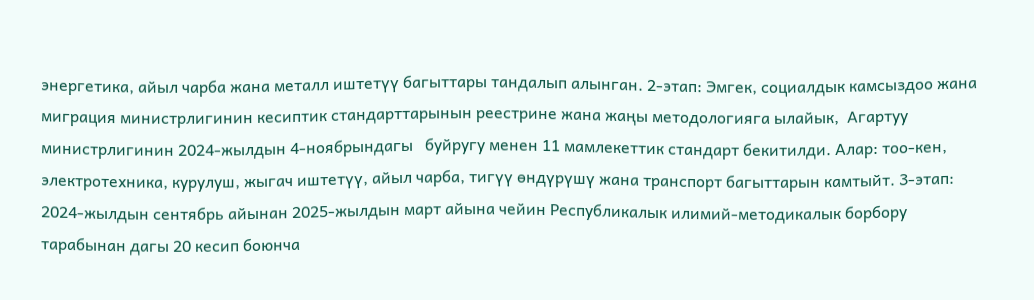энергетика, айыл чарба жана металл иштетүү багыттары тандалып алынган. 2-этап: Эмгек, социалдык камсыздоо жана миграция министрлигинин кесиптик стандарттарынын реестрине жана жаңы методологияга ылайык,  Агартуу министрлигинин 2024-жылдын 4-ноябрындагы   буйругу менен 11 мамлекеттик стандарт бекитилди. Алар: тоо-кен, электротехника, курулуш, жыгач иштетүү, айыл чарба, тигүү өндүрүшү жана транспорт багыттарын камтыйт. 3-этап: 2024-жылдын сентябрь айынан 2025-жылдын март айына чейин Республикалык илимий-методикалык борбору   тарабынан дагы 20 кесип боюнча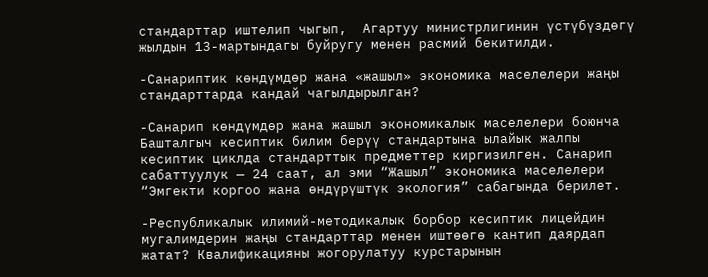стандарттар иштелип чыгып,  Агартуу министрлигинин үстүбүздөгү жылдын 13-мартындагы буйругу менен расмий бекитилди.

-Санариптик көндүмдөр жана «жашыл» экономика маселелери жаңы стандарттарда кандай чагылдырылган?

-Санарип көндүмдөр жана жашыл экономикалык маселелери боюнча Башталгыч кесиптик билим берүү стандартына ылайык жалпы кесиптик циклда стандарттык предметтер киргизилген. Санарип сабаттуулук — 24 саат, ал эми “Жашыл” экономика маселелери “Эмгекти коргоо жана өндүрүштүк экология” сабагында берилет.

-Республикалык илимий-методикалык борбор кесиптик лицейдин мугалимдерин жаңы стандарттар менен иштөөгө кантип даярдап жатат? Квалификацияны жогорулатуу курстарынын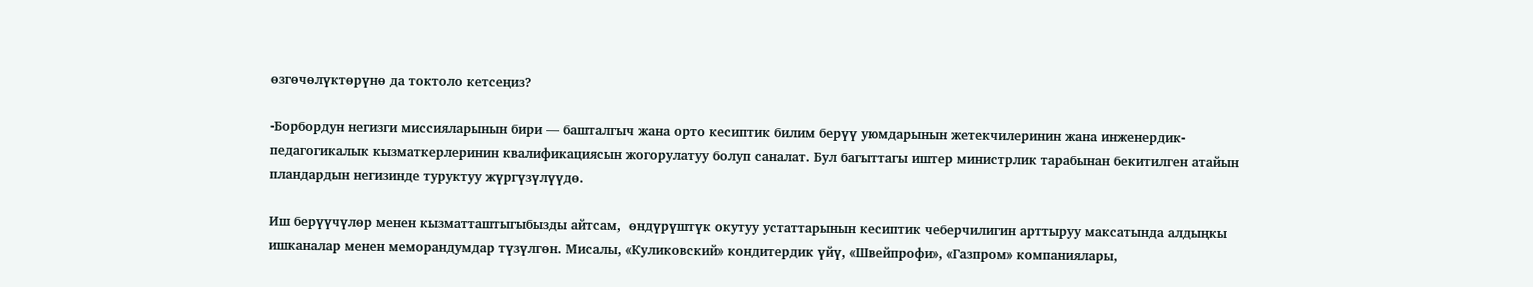өзгөчөлүктөрүнө да токтоло кетсеңиз?

-Борбордун негизги миссияларынын бири — башталгыч жана орто кесиптик билим берүү уюмдарынын жетекчилеринин жана инженердик-педагогикалык кызматкерлеринин квалификациясын жогорулатуу болуп саналат. Бул багыттагы иштер министрлик тарабынан бекитилген атайын пландардын негизинде туруктуу жүргүзүлүүдө.

Иш берүүчүлөр менен кызматташтыгыбызды айтсам,  өндүрүштүк окутуу устаттарынын кесиптик чеберчилигин арттыруу максатында алдыңкы ишканалар менен меморандумдар түзүлгөн. Мисалы, «Куликовский» кондитердик үйү, «Швейпрофи», «Газпром» компаниялары,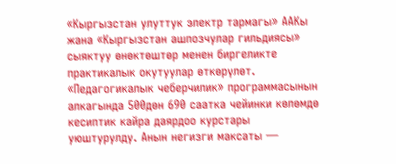«Кыргызстан улуттук электр тармагы» ААКы жана «Кыргызстан ашпозчулар гильдиясы» сыяктуу өнөктөштөр менен биргеликте практикалык окутуулар өткөрүлөт. «Педагогикалык чеберчилик» программасынын  алкагында 500дөн 690 саатка чейинки көлөмдө кесиптик кайра даярдоо курстары уюштурулду. Анын негизги максаты —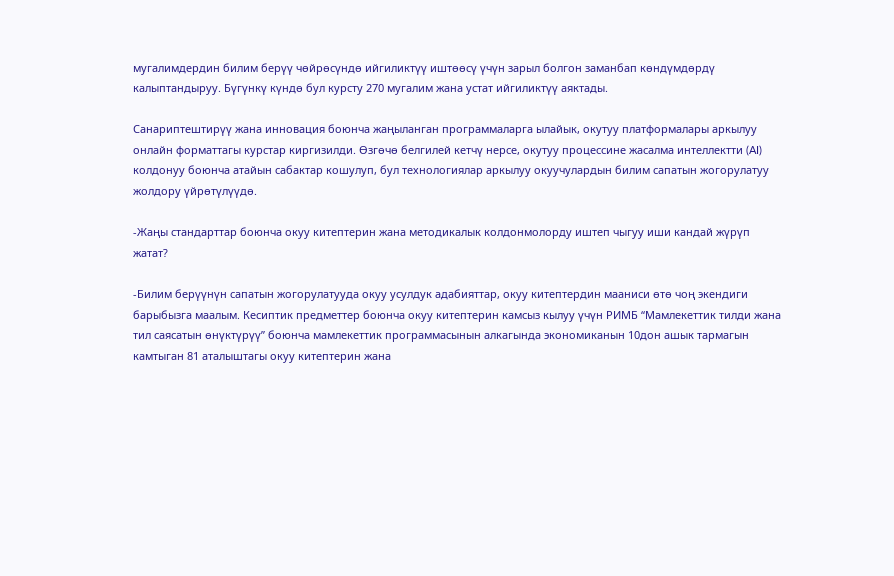мугалимдердин билим берүү чөйрөсүндө ийгиликтүү иштөөсү үчүн зарыл болгон заманбап көндүмдөрдү калыптандыруу. Бүгүнкү күндө бул курсту 270 мугалим жана устат ийгиликтүү аяктады.

Санариптештирүү жана инновация боюнча жаңыланган программаларга ылайык, окутуу платформалары аркылуу онлайн форматтагы курстар киргизилди. Өзгөчө белгилей кетчү нерсе, окутуу процессине жасалма интеллектти (AI) колдонуу боюнча атайын сабактар кошулуп, бул технологиялар аркылуу окуучулардын билим сапатын жогорулатуу жолдору үйрөтүлүүдө.

-Жаңы стандарттар боюнча окуу китептерин жана методикалык колдонмолорду иштеп чыгуу иши кандай жүрүп жатат?

-Билим берүүнүн сапатын жогорулатууда окуу усулдук адабияттар, окуу китептердин мааниси өтө чоң экендиги барыбызга маалым. Кесиптик предметтер боюнча окуу китептерин камсыз кылуу үчүн РИМБ “Мамлекеттик тилди жана тил саясатын өнүктүрүү” боюнча мамлекеттик программасынын алкагында экономиканын 10дон ашык тармагын камтыган 81 аталыштагы окуу китептерин жана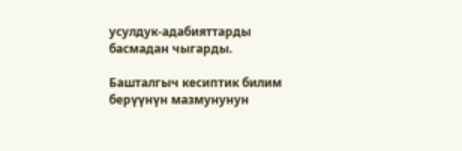усулдук-адабияттарды басмадан чыгарды.

Башталгыч кесиптик билим берүүнүн мазмунунун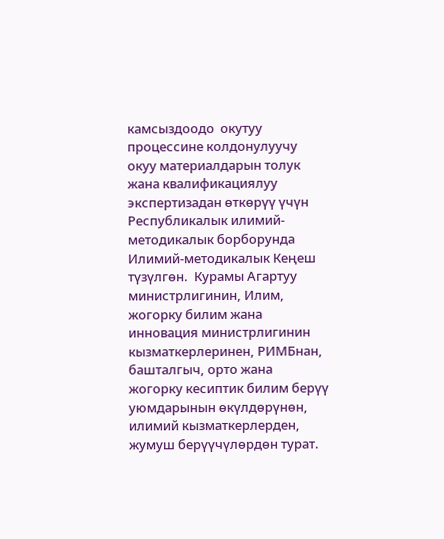камсыздоодо  окутуу процессине колдонулуучу окуу материалдарын толук жана квалификациялуу экспертизадан өткөрүү үчүн Республикалык илимий- методикалык борборунда Илимий-методикалык Кеңеш  түзүлгөн.  Курамы Агартуу министрлигинин, Илим, жогорку билим жана инновация министрлигинин кызматкерлеринен, РИМБнан, башталгыч, орто жана жогорку кесиптик билим берүү уюмдарынын өкүлдөрүнөн, илимий кызматкерлерден, жумуш берүүчүлөрдөн турат.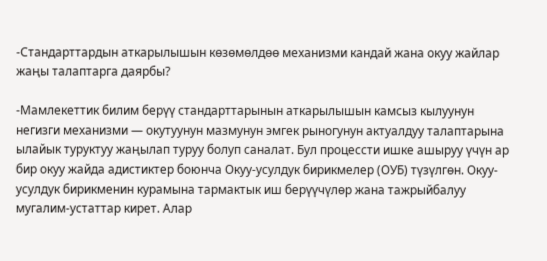-Стандарттардын аткарылышын көзөмөлдөө механизми кандай жана окуу жайлар жаңы талаптарга даярбы?

-Мамлекеттик билим берүү стандарттарынын аткарылышын камсыз кылуунун негизги механизми — окутуунун мазмунун эмгек рыногунун актуалдуу талаптарына ылайык туруктуу жаңылап туруу болуп саналат. Бул процессти ишке ашыруу үчүн ар бир окуу жайда адистиктер боюнча Окуу-усулдук бирикмелер (ОУБ) түзүлгөн. Окуу-усулдук бирикменин курамына тармактык иш берүүчүлөр жана тажрыйбалуу мугалим-устаттар кирет. Алар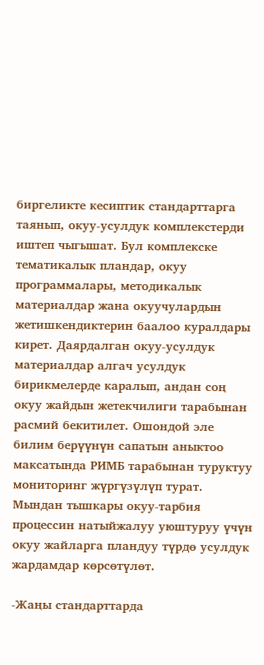биргеликте кесиптик стандарттарга таянып, окуу-усулдук комплекстерди  иштеп чыгышат. Бул комплекске тематикалык пландар, окуу программалары, методикалык материалдар жана окуучулардын жетишкендиктерин баалоо куралдары кирет. Даярдалган окуу-усулдук материалдар алгач усулдук бирикмелерде каралып, андан соң окуу жайдын жетекчилиги тарабынан расмий бекитилет. Ошондой эле билим берүүнүн сапатын аныктоо максатында РИМБ тарабынан туруктуу мониторинг жүргүзүлүп турат.  Мындан тышкары окуу-тарбия процессин натыйжалуу уюштуруу үчүн окуу жайларга пландуу түрдө усулдук жардамдар көрсөтүлөт.

-Жаңы стандарттарда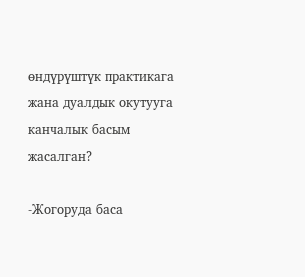өндүрүштүк практикага жана дуалдык окутууга канчалык басым жасалган?

-Жогоруда баса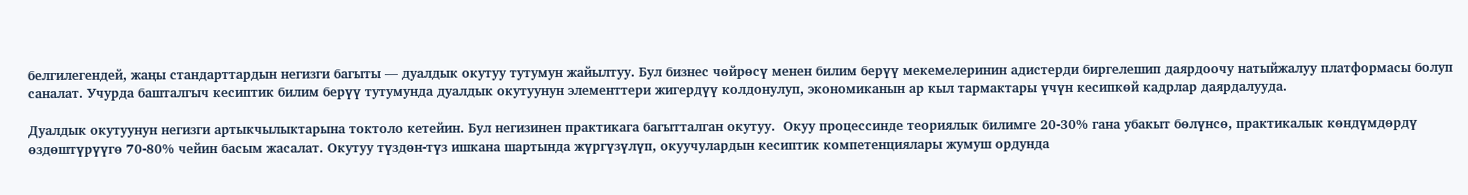белгилегендей, жаңы стандарттардын негизги багыты — дуалдык окутуу тутумун жайылтуу. Бул бизнес чөйрөсү менен билим берүү мекемелеринин адистерди биргелешип даярдоочу натыйжалуу платформасы болуп саналат. Учурда башталгыч кесиптик билим берүү тутумунда дуалдык окутуунун элементтери жигердүү колдонулуп, экономиканын ар кыл тармактары үчүн кесипкөй кадрлар даярдалууда.

Дуалдык окутуунун негизги артыкчылыктарына токтоло кетейин. Бул негизинен практикага багытталган окутуу.  Окуу процессинде теориялык билимге 20-30% гана убакыт бөлүнсө, практикалык көндүмдөрдү өздөштүрүүгө 70-80% чейин басым жасалат. Окутуу түздөн-түз ишкана шартында жүргүзүлүп, окуучулардын кесиптик компетенциялары жумуш ордунда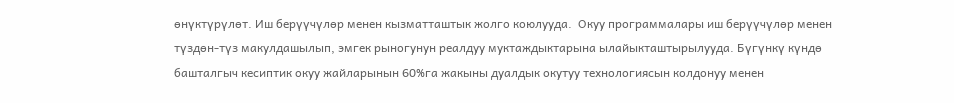өнүктүрүлөт. Иш берүүчүлөр менен кызматташтык жолго коюлууда.  Окуу программалары иш берүүчүлөр менен түздөн-түз макулдашылып, эмгек рыногунун реалдуу муктаждыктарына ылайыкташтырылууда. Бүгүнкү күндө башталгыч кесиптик окуу жайларынын 60%га жакыны дуалдык окутуу технологиясын колдонуу менен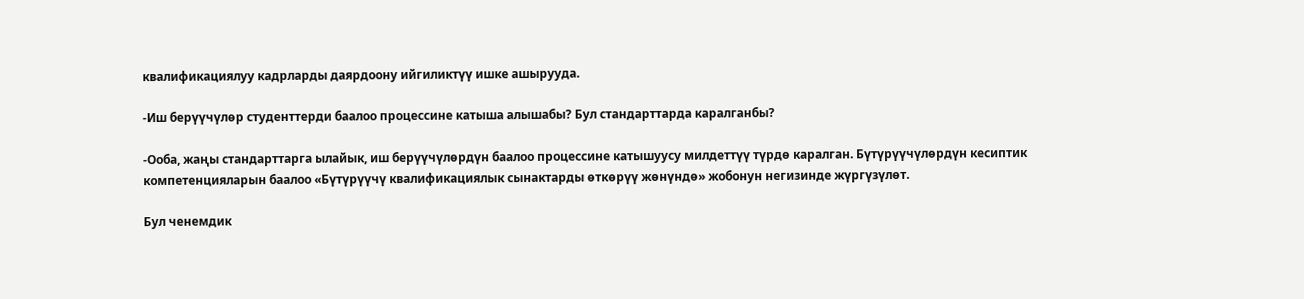квалификациялуу кадрларды даярдоону ийгиликтүү ишке ашырууда.

-Иш берүүчүлөр студенттерди баалоо процессине катыша алышабы? Бул стандарттарда каралганбы?

-Ооба, жаңы стандарттарга ылайык, иш берүүчүлөрдүн баалоо процессине катышуусу милдеттүү түрдө каралган. Бүтүрүүчүлөрдүн кесиптик компетенцияларын баалоо «Бүтүрүүчү квалификациялык сынактарды өткөрүү жөнүндө» жобонун негизинде жүргүзүлөт.

Бул ченемдик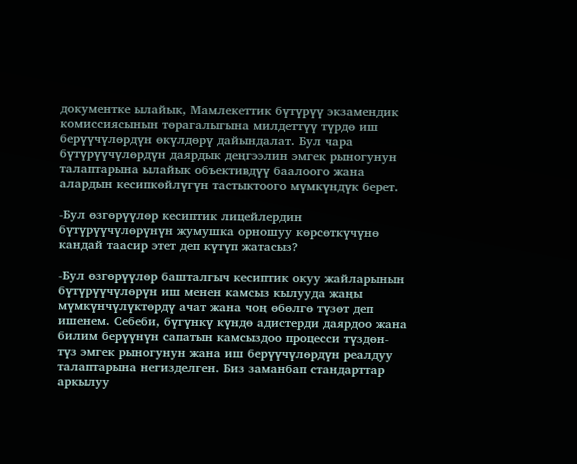документке ылайык, Мамлекеттик бүтүрүү экзамендик комиссиясынын төрагалыгына милдеттүү түрдө иш берүүчүлөрдүн өкүлдөрү дайындалат. Бул чара бүтүрүүчүлөрдүн даярдык деңгээлин эмгек рыногунун талаптарына ылайык объективдүү баалоого жана алардын кесипкөйлүгүн тастыктоого мүмкүндүк берет.

-Бул өзгөрүүлөр кесиптик лицейлердин бүтүрүүчүлөрүнүн жумушка орношуу көрсөткүчүнө кандай таасир этет деп күтүп жатасыз?

-Бул өзгөрүүлөр башталгыч кесиптик окуу жайларынын бүтүрүүчүлөрүн иш менен камсыз кылууда жаңы мүмкүнчүлүктөрдү ачат жана чоң өбөлгө түзөт деп ишенем. Себеби, бүгүнкү күндө адистерди даярдоо жана билим берүүнүн сапатын камсыздоо процесси түздөн-түз эмгек рыногунун жана иш берүүчүлөрдүн реалдуу талаптарына негизделген. Биз заманбап стандарттар аркылуу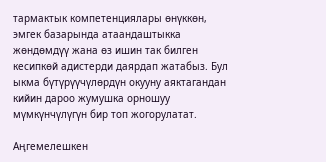тармактык компетенциялары өнүккөн, эмгек базарында атаандаштыкка жөндөмдүү жана өз ишин так билген кесипкөй адистерди даярдап жатабыз. Бул ыкма бүтүрүүчүлөрдүн окууну аяктагандан кийин дароо жумушка орношуу мүмкүнчүлүгүн бир топ жогорулатат.

Аңгемелешкен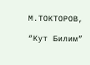М.ТОКТОРОВ,

“Кут Билим”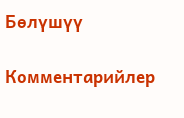Бөлүшүү

Комментарийлер